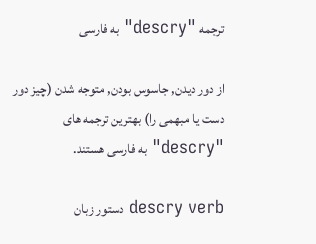ترجمه "descry" به فارسی

از دور دیدن, جاسوس بودن, متوجه شدن (چیز دور دست یا مبهمی را) بهترین ترجمه های "descry" به فارسی هستند.

descry verb دستور زبان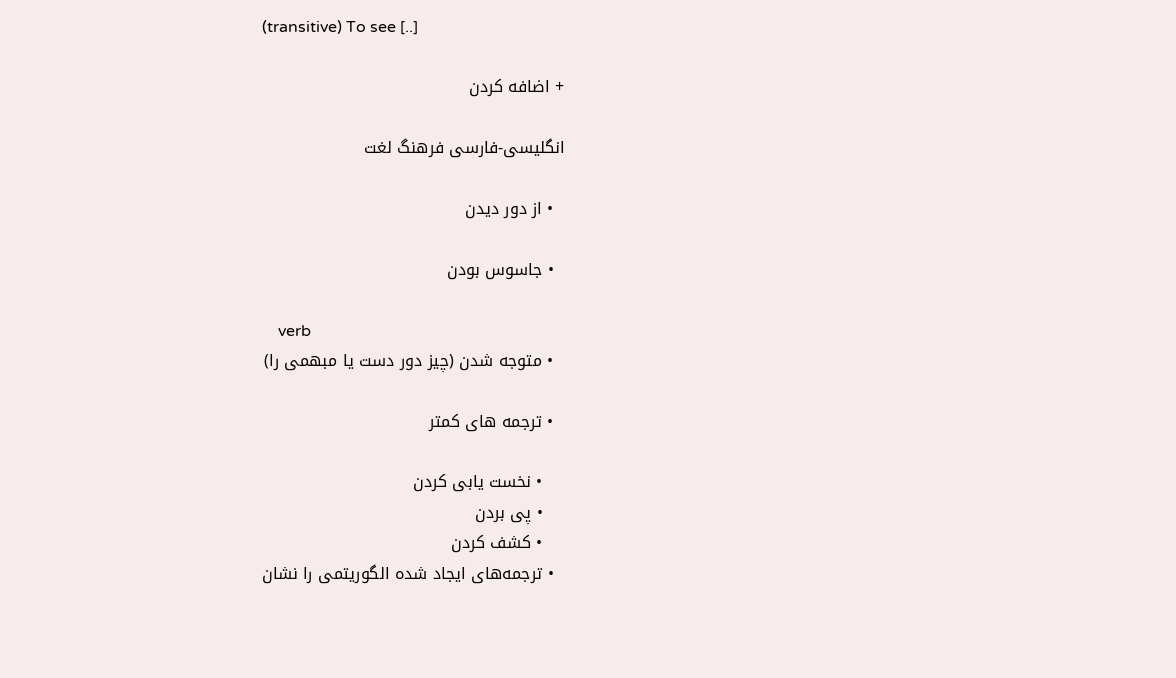(transitive) To see [..]

+ اضافه کردن

انگلیسی-فارسی فرهنگ لغت

  • از دور دیدن

  • جاسوس بودن

    verb
  • متوجه شدن (چیز دور دست یا مبهمی را)

  • ترجمه های کمتر

    • نخست یابی کردن
    • پی بردن
    • کشف کردن
  • ترجمه‌های ایجاد شده الگوریتمی را نشان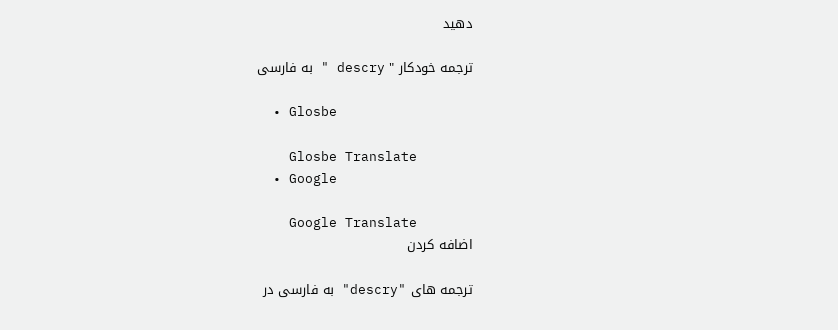دهید

ترجمه خودکار " descry " به فارسی

  • Glosbe

    Glosbe Translate
  • Google

    Google Translate
اضافه کردن

ترجمه های "descry" به فارسی در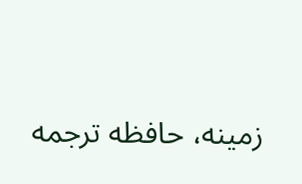زمینه، حافظه ترجمه